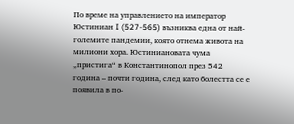По време на управлението на император Юстиниан I (527-565) възниква една от най-големите пандемии, която отнема живота на милиони хора. Юстиниановата чума „пристига“ в Константинопол през 542 година – почти година, след като болестта се е появила в по-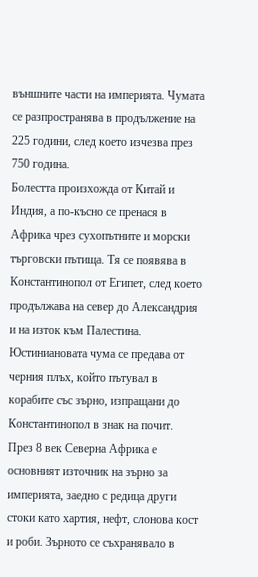външните части на империята. Чумата се разпространява в продължение на 225 години, след което изчезва през 750 година.
Болестта произхожда от Китай и Индия, а по-късно се пренася в Африка чрез сухопътните и морски търговски пътища. Тя се появява в Константинопол от Египет, след което продължава на север до Александрия и на изток към Палестина. Юстиниановата чума се предава от черния плъх, който пътувал в корабите със зърно, изпращани до Константинопол в знак на почит.
През 8 век Северна Африка е основният източник на зърно за империята, заедно с редица други стоки като хартия, нефт, слонова кост и роби. Зърното се съхранявало в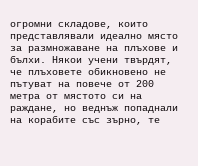огромни складове, които представлявали идеално място за размножаване на плъхове и бълхи. Някои учени твърдят, че плъховете обикновено не пътуват на повече от 200 метра от мястото си на раждане, но веднъж попаднали на корабите със зърно, те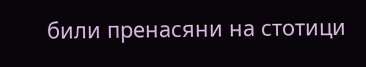били пренасяни на стотици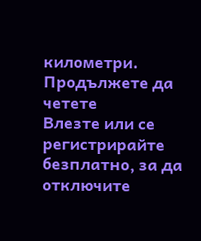километри.
Продължете да четете
Влезте или се регистрирайте безплатно, за да отключите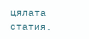цялата статия.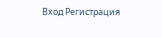Вход Регистрация